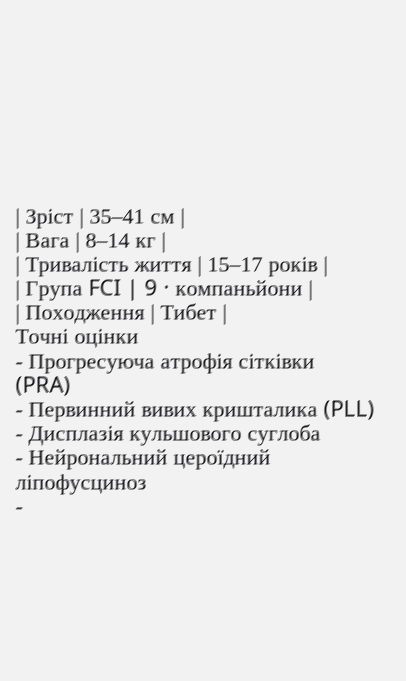| Зріст | 35–41 см |
| Вага | 8–14 кг |
| Тривалість життя | 15–17 років |
| Група FCI | 9 · компаньйони |
| Походження | Тибет |
Точні оцінки
- Прогресуюча атрофія сітківки (PRA)
- Первинний вивих кришталика (PLL)
- Дисплазія кульшового суглоба
- Нейрональний цероїдний ліпофусциноз
-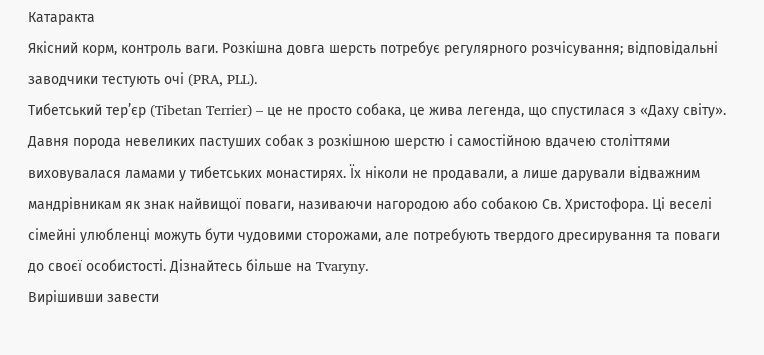Катаракта
Якісний корм, контроль ваги. Розкішна довга шерсть потребує регулярного розчісування; відповідальні заводчики тестують очі (PRA, PLL).
Тибетський тер’єр (Tibetan Terrier) – це не просто собака, це жива легенда, що спустилася з «Даху світу». Давня порода невеликих пастуших собак з розкішною шерстю і самостійною вдачею століттями виховувалася ламами у тибетських монастирях. Їх ніколи не продавали, а лише дарували відважним мандрівникам як знак найвищої поваги, називаючи нагородою або собакою Св. Христофора. Ці веселі сімейні улюбленці можуть бути чудовими сторожами, але потребують твердого дресирування та поваги до своєї особистості. Дізнайтесь більше на Tvaryny.
Вирішивши завести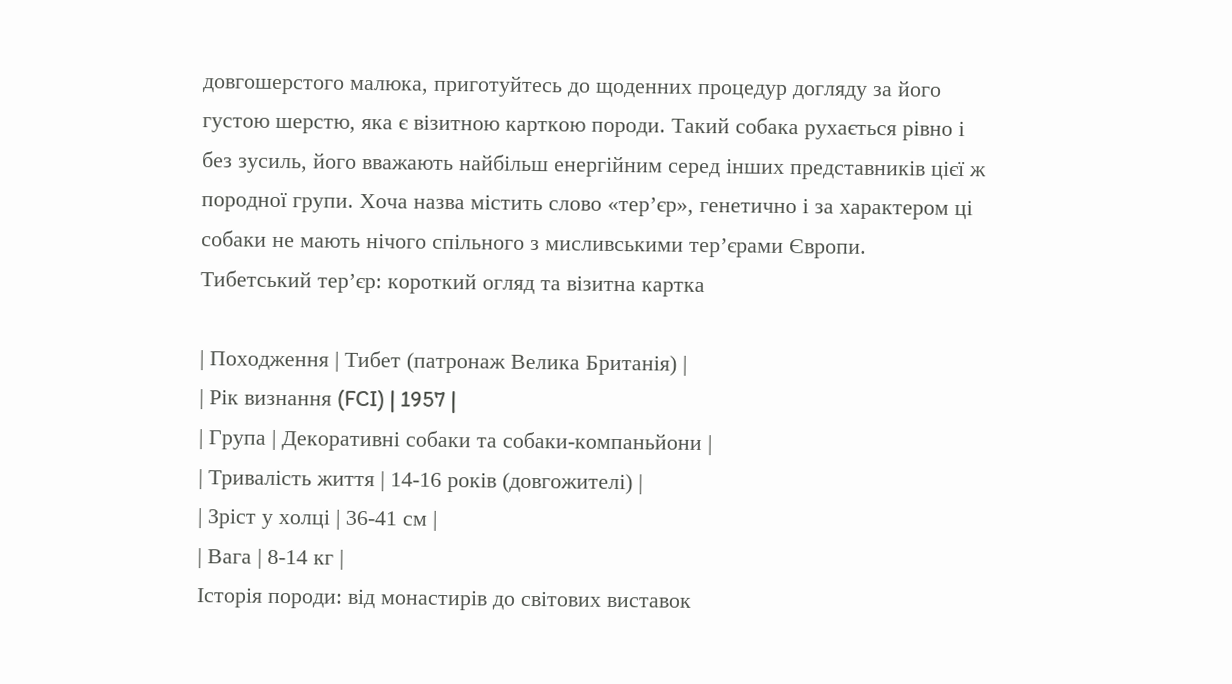довгошерстого малюка, приготуйтесь до щоденних процедур догляду за його густою шерстю, яка є візитною карткою породи. Такий собака рухається рівно і без зусиль, його вважають найбільш енергійним серед інших представників цієї ж породної групи. Хоча назва містить слово «тер’єр», генетично і за характером ці собаки не мають нічого спільного з мисливськими тер’єрами Європи.
Тибетський тер’єр: короткий огляд та візитна картка

| Походження | Тибет (патронаж Велика Британія) |
| Рік визнання (FCI) | 1957 |
| Група | Декоративні собаки та собаки-компаньйони |
| Тривалість життя | 14-16 років (довгожителі) |
| Зріст у холці | 36-41 см |
| Вага | 8-14 кг |
Історія породи: від монастирів до світових виставок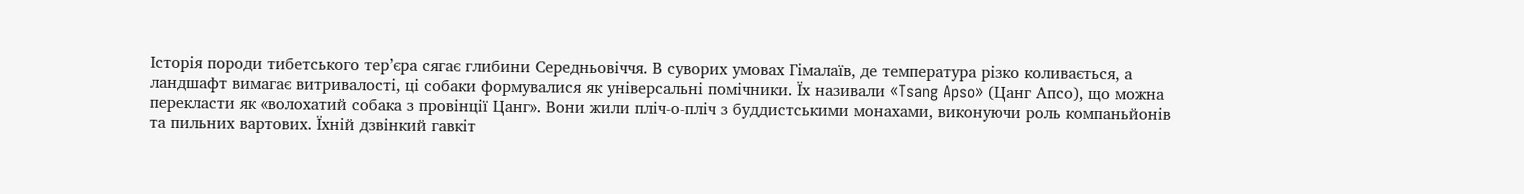Історія породи тибетського тер’єра сягає глибини Середньовіччя. В суворих умовах Гімалаїв, де температура різко коливається, а ландшафт вимагає витривалості, ці собаки формувалися як універсальні помічники. Їх називали «Tsang Apso» (Цанг Апсо), що можна перекласти як «волохатий собака з провінції Цанг». Вони жили пліч-о-пліч з буддистськими монахами, виконуючи роль компаньйонів та пильних вартових. Їхній дзвінкий гавкіт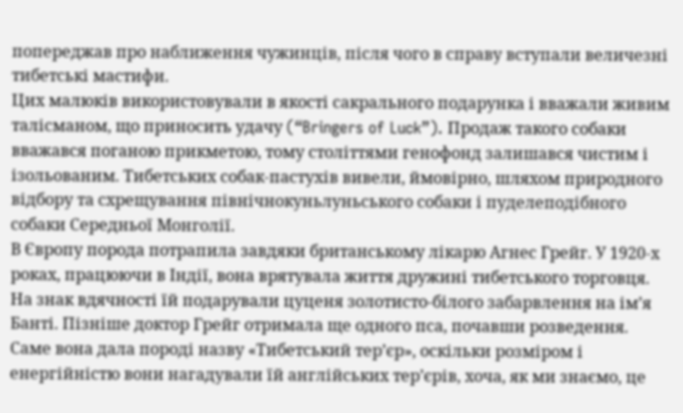попереджав про наближення чужинців, після чого в справу вступали величезні тибетські мастифи.
Цих малюків використовували в якості сакрального подарунка і вважали живим талісманом, що приносить удачу (“Bringers of Luck”). Продаж такого собаки вважався поганою прикметою, тому століттями генофонд залишався чистим і ізольованим. Тибетських собак-пастухів вивели, ймовірно, шляхом природного відбору та схрещування північнокуньлуньського собаки і пуделеподібного собаки Середньої Монголії.
В Європу порода потрапила завдяки британському лікарю Агнес Грейг. У 1920-х роках, працюючи в Індії, вона врятувала життя дружині тибетського торговця. На знак вдячності їй подарували цуценя золотисто-білого забарвлення на ім’я Банті. Пізніше доктор Грейг отримала ще одного пса, почавши розведення. Саме вона дала породі назву «Тибетський тер’єр», оскільки розміром і енергійністю вони нагадували їй англійських тер’єрів, хоча, як ми знаємо, це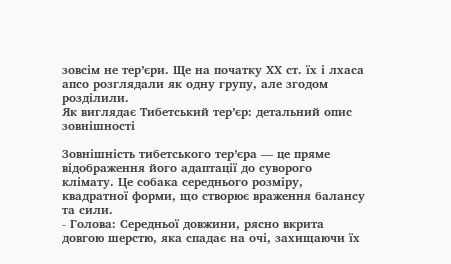зовсім не тер’єри. Ще на початку ХХ ст. їх і лхаса апсо розглядали як одну групу, але згодом розділили.
Як виглядає Тибетський тер’єр: детальний опис зовнішності

Зовнішність тибетського тер’єра — це пряме відображення його адаптації до суворого клімату. Це собака середнього розміру, квадратної форми, що створює враження балансу та сили.
- Голова: Середньої довжини, рясно вкрита довгою шерстю, яка спадає на очі, захищаючи їх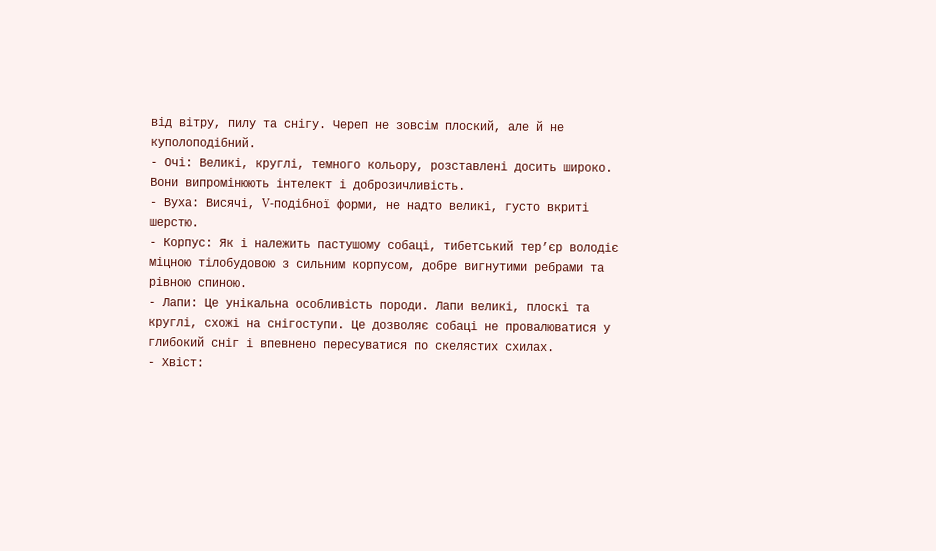від вітру, пилу та снігу. Череп не зовсім плоский, але й не куполоподібний.
- Очі: Великі, круглі, темного кольору, розставлені досить широко. Вони випромінюють інтелект і доброзичливість.
- Вуха: Висячі, V-подібної форми, не надто великі, густо вкриті шерстю.
- Корпус: Як і належить пастушому собаці, тибетський тер’єр володіє міцною тілобудовою з сильним корпусом, добре вигнутими ребрами та рівною спиною.
- Лапи: Це унікальна особливість породи. Лапи великі, плоскі та круглі, схожі на снігоступи. Це дозволяє собаці не провалюватися у глибокий сніг і впевнено пересуватися по скелястих схилах.
- Хвіст: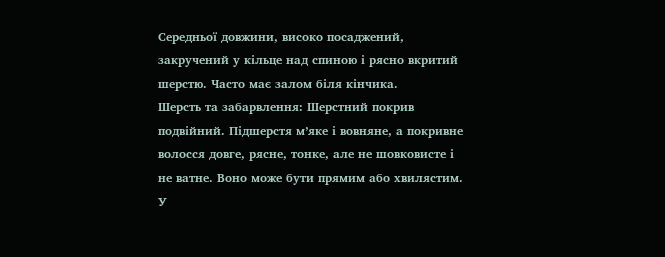Середньої довжини, високо посаджений, закручений у кільце над спиною і рясно вкритий шерстю. Часто має залом біля кінчика.
Шерсть та забарвлення: Шерстний покрив подвійний. Підшерстя м’яке і вовняне, а покривне волосся довге, рясне, тонке, але не шовковисте і не ватне. Воно може бути прямим або хвилястим. У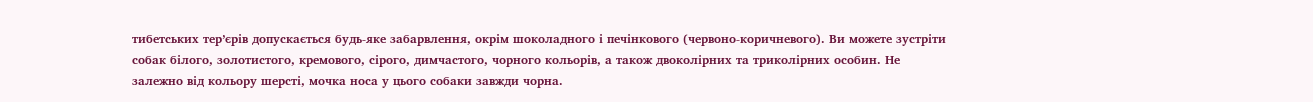тибетських тер’єрів допускається будь-яке забарвлення, окрім шоколадного і печінкового (червоно-коричневого). Ви можете зустріти собак білого, золотистого, кремового, сірого, димчастого, чорного кольорів, а також двоколірних та триколірних особин. Не залежно від кольору шерсті, мочка носа у цього собаки завжди чорна.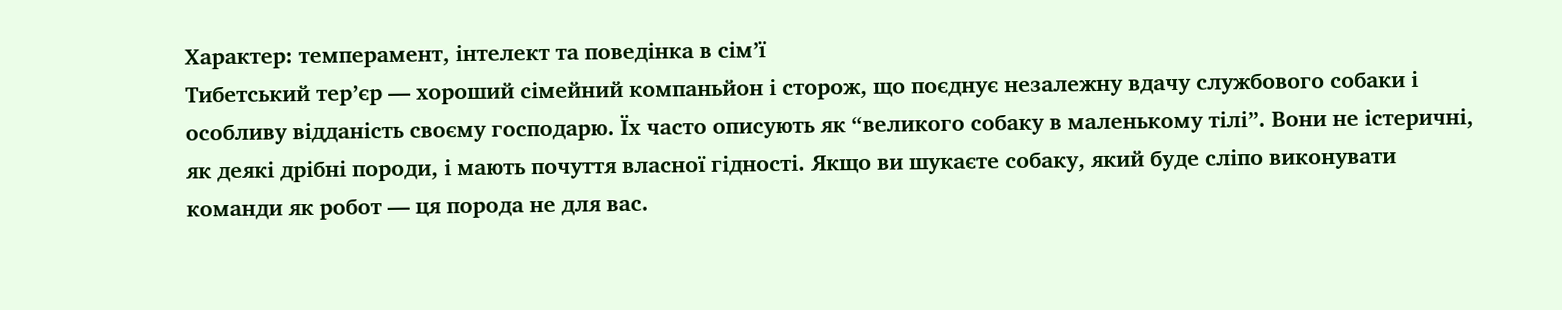Характер: темперамент, інтелект та поведінка в сім’ї
Тибетський тер’єр — хороший сімейний компаньйон і сторож, що поєднує незалежну вдачу службового собаки і особливу відданість своєму господарю. Їх часто описують як “великого собаку в маленькому тілі”. Вони не істеричні, як деякі дрібні породи, і мають почуття власної гідності. Якщо ви шукаєте собаку, який буде сліпо виконувати команди як робот — ця порода не для вас.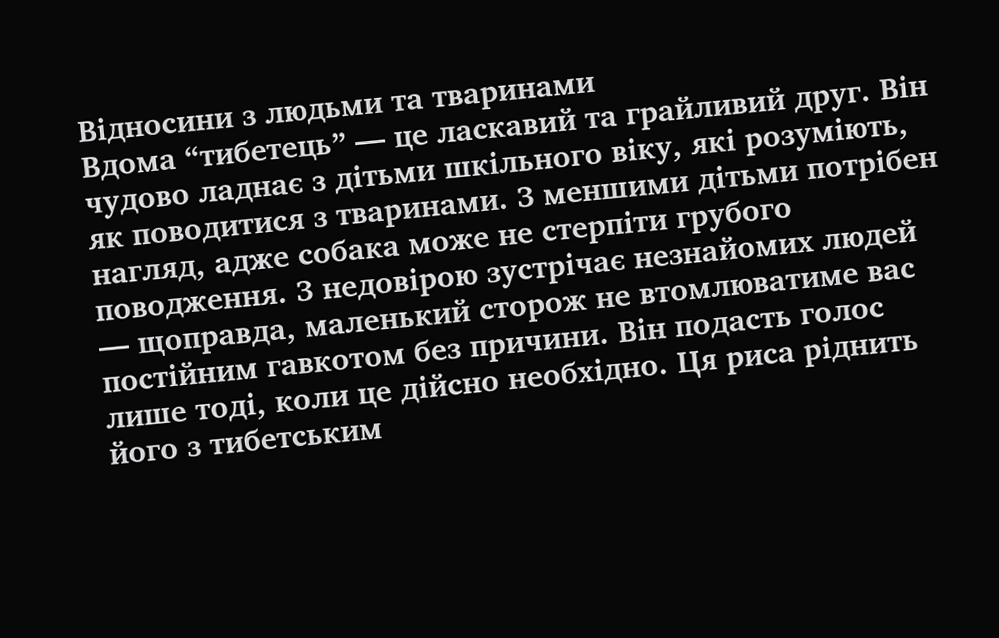Відносини з людьми та тваринами
Вдома “тибетець” — це ласкавий та грайливий друг. Він чудово ладнає з дітьми шкільного віку, які розуміють, як поводитися з тваринами. З меншими дітьми потрібен нагляд, адже собака може не стерпіти грубого поводження. З недовірою зустрічає незнайомих людей — щоправда, маленький сторож не втомлюватиме вас постійним гавкотом без причини. Він подасть голос лише тоді, коли це дійсно необхідно. Ця риса ріднить його з тибетським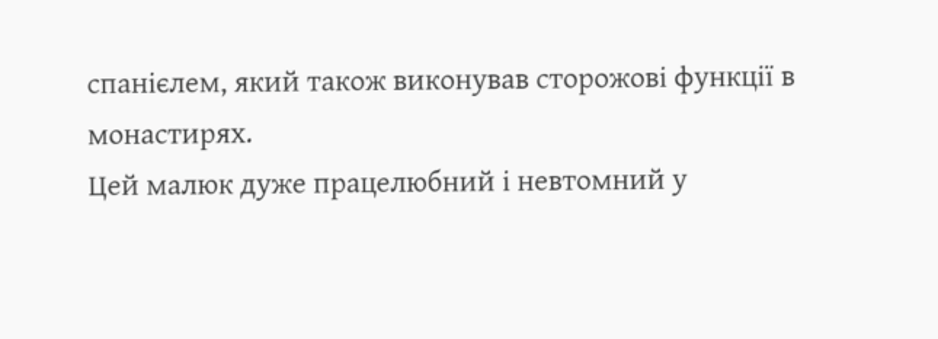спанієлем, який також виконував сторожові функції в монастирях.
Цей малюк дуже працелюбний і невтомний у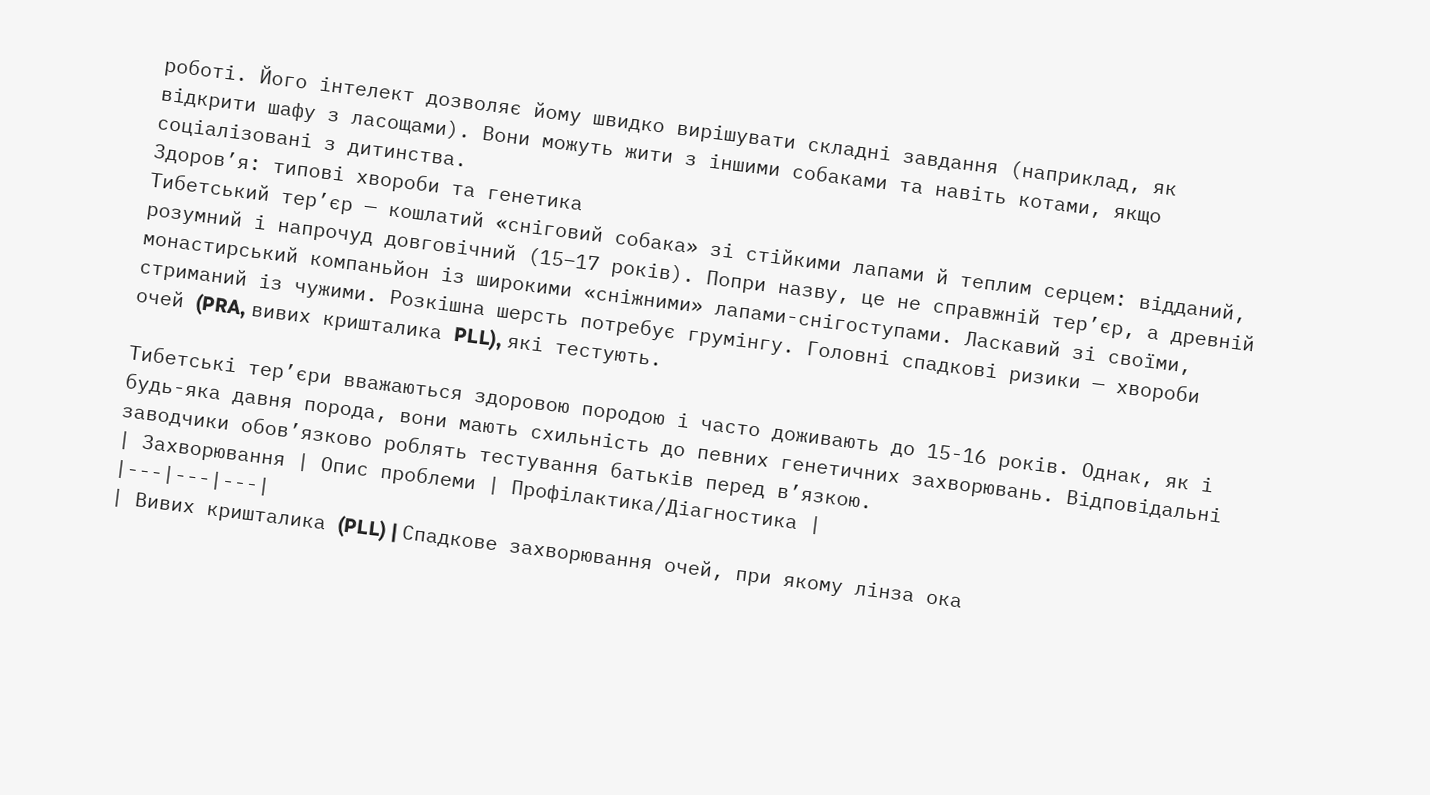роботі. Його інтелект дозволяє йому швидко вирішувати складні завдання (наприклад, як відкрити шафу з ласощами). Вони можуть жити з іншими собаками та навіть котами, якщо соціалізовані з дитинства.
Здоров’я: типові хвороби та генетика
Тибетський тер’єр — кошлатий «сніговий собака» зі стійкими лапами й теплим серцем: відданий, розумний і напрочуд довговічний (15–17 років). Попри назву, це не справжній тер’єр, а древній монастирський компаньйон із широкими «сніжними» лапами-снігоступами. Ласкавий зі своїми, стриманий із чужими. Розкішна шерсть потребує грумінгу. Головні спадкові ризики — хвороби очей (PRA, вивих кришталика PLL), які тестують.

Тибетські тер’єри вважаються здоровою породою і часто доживають до 15-16 років. Однак, як і будь-яка давня порода, вони мають схильність до певних генетичних захворювань. Відповідальні заводчики обов’язково роблять тестування батьків перед в’язкою.
| Захворювання | Опис проблеми | Профілактика/Діагностика |
|---|---|---|
| Вивих кришталика (PLL) | Спадкове захворювання очей, при якому лінза ока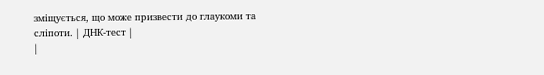зміщується, що може призвести до глаукоми та сліпоти. | ДНК-тест |
|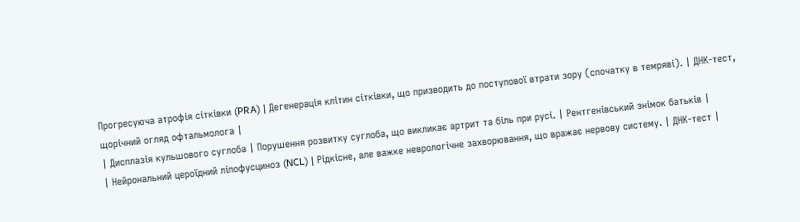Прогресуюча атрофія сітківки (PRA) | Дегенерація клітин сітківки, що призводить до поступової втрати зору (спочатку в темряві). | ДНК-тест, щорічний огляд офтальмолога |
| Дисплазія кульшового суглоба | Порушення розвитку суглоба, що викликає артрит та біль при русі. | Рентгенівський знімок батьків |
| Нейрональний цероїдний ліпофусциноз (NCL) | Рідкісне, але важке неврологічне захворювання, що вражає нервову систему. | ДНК-тест |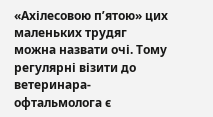«Ахілесовою п’ятою» цих маленьких трудяг можна назвати очі. Тому регулярні візити до ветеринара-офтальмолога є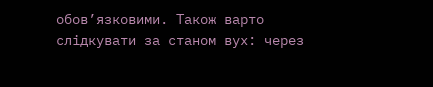обов’язковими. Також варто слідкувати за станом вух: через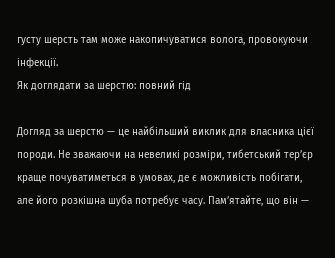густу шерсть там може накопичуватися волога, провокуючи інфекції.
Як доглядати за шерстю: повний гід

Догляд за шерстю — це найбільший виклик для власника цієї породи. Не зважаючи на невеликі розміри, тибетський тер’єр краще почуватиметься в умовах, де є можливість побігати, але його розкішна шуба потребує часу. Пам’ятайте, що він —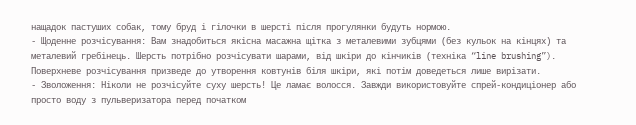нащадок пастуших собак, тому бруд і гілочки в шерсті після прогулянки будуть нормою.
- Щоденне розчісування: Вам знадобиться якісна масажна щітка з металевими зубцями (без кульок на кінцях) та металевий гребінець. Шерсть потрібно розчісувати шарами, від шкіри до кінчиків (техніка “line brushing”). Поверхневе розчісування призведе до утворення ковтунів біля шкіри, які потім доведеться лише вирізати.
- Зволоження: Ніколи не розчісуйте суху шерсть! Це ламає волосся. Завжди використовуйте спрей-кондиціонер або просто воду з пульверизатора перед початком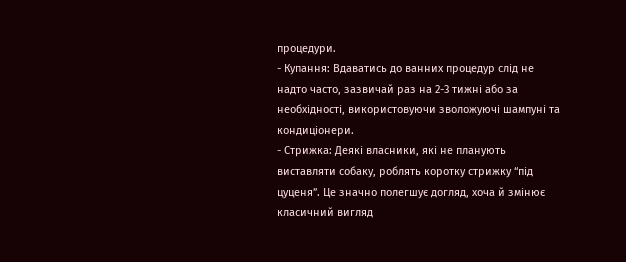процедури.
- Купання: Вдаватись до ванних процедур слід не надто часто, зазвичай раз на 2-3 тижні або за необхідності, використовуючи зволожуючі шампуні та кондиціонери.
- Стрижка: Деякі власники, які не планують виставляти собаку, роблять коротку стрижку “під цуценя”. Це значно полегшує догляд, хоча й змінює класичний вигляд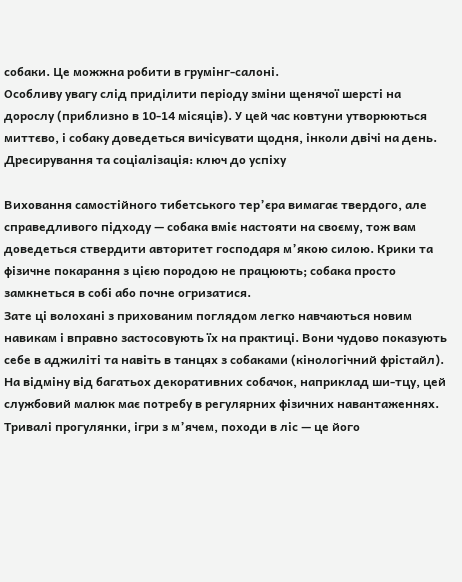собаки. Це можжна робити в грумінг-салоні.
Особливу увагу слід приділити періоду зміни щенячої шерсті на дорослу (приблизно в 10-14 місяців). У цей час ковтуни утворюються миттєво, і собаку доведеться вичісувати щодня, інколи двічі на день.
Дресирування та соціалізація: ключ до успіху

Виховання самостійного тибетського тер’єра вимагає твердого, але справедливого підходу — собака вміє настояти на своєму, тож вам доведеться ствердити авторитет господаря м’якою силою. Крики та фізичне покарання з цією породою не працюють; собака просто замкнеться в собі або почне огризатися.
Зате ці волохані з прихованим поглядом легко навчаються новим навикам і вправно застосовують їх на практиці. Вони чудово показують себе в аджиліті та навіть в танцях з собаками (кінологічний фрістайл). На відміну від багатьох декоративних собачок, наприклад ши-тцу, цей службовий малюк має потребу в регулярних фізичних навантаженнях. Тривалі прогулянки, ігри з м’ячем, походи в ліс — це його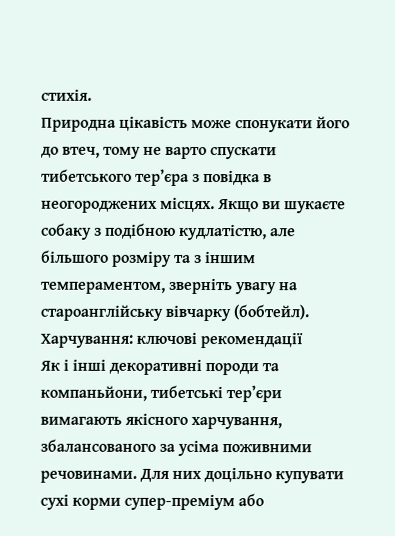стихія.
Природна цікавість може спонукати його до втеч, тому не варто спускати тибетського тер’єра з повідка в неогороджених місцях. Якщо ви шукаєте собаку з подібною кудлатістю, але більшого розміру та з іншим темпераментом, зверніть увагу на староанглійську вівчарку (бобтейл).
Харчування: ключові рекомендації
Як і інші декоративні породи та компаньйони, тибетські тер’єри вимагають якісного харчування, збалансованого за усіма поживними речовинами. Для них доцільно купувати сухі корми супер-преміум або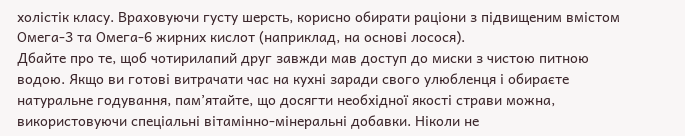холістік класу. Враховуючи густу шерсть, корисно обирати раціони з підвищеним вмістом Омега-3 та Омега-6 жирних кислот (наприклад, на основі лосося).
Дбайте про те, щоб чотирилапий друг завжди мав доступ до миски з чистою питною водою. Якщо ви готові витрачати час на кухні заради свого улюбленця і обираєте натуральне годування, пам’ятайте, що досягти необхідної якості страви можна, використовуючи спеціальні вітамінно-мінеральні добавки. Ніколи не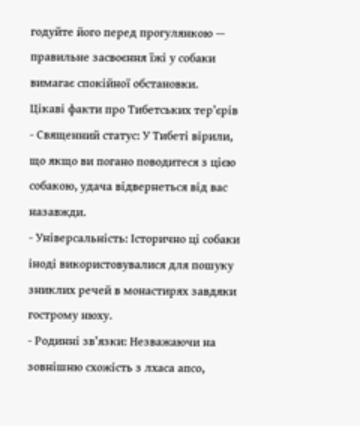годуйте його перед прогулянкою — правильне засвоєння їжі у собаки вимагає спокійної обстановки.
Цікаві факти про Тибетських тер’єрів
- Священний статус: У Тибеті вірили, що якщо ви погано поводитеся з цією собакою, удача відвернеться від вас назавжди.
- Універсальність: Історично ці собаки іноді використовувалися для пошуку зниклих речей в монастирях завдяки гострому нюху.
- Родинні зв’язки: Незважаючи на зовнішню схожість з лхаса апсо,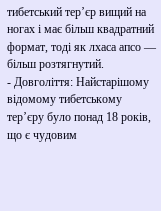тибетський тер’єр вищий на ногах і має більш квадратний формат, тоді як лхаса апсо — більш розтягнутий.
- Довголіття: Найстарішому відомому тибетському тер’єру було понад 18 років, що є чудовим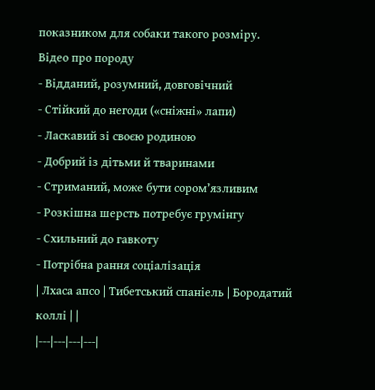показником для собаки такого розміру.
Відео про породу
- Відданий, розумний, довговічний
- Стійкий до негоди («сніжні» лапи)
- Ласкавий зі своєю родиною
- Добрий із дітьми й тваринами
- Стриманий, може бути сором’язливим
- Розкішна шерсть потребує грумінгу
- Схильний до гавкоту
- Потрібна рання соціалізація
| Лхаса апсо | Тибетський спаніель | Бородатий коллі | |
|---|---|---|---|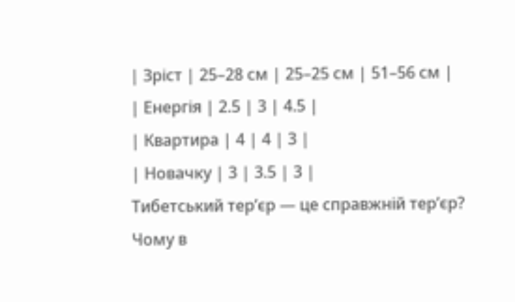| Зріст | 25–28 см | 25–25 см | 51–56 см |
| Енергія | 2.5 | 3 | 4.5 |
| Квартира | 4 | 4 | 3 |
| Новачку | 3 | 3.5 | 3 |
Тибетський тер’єр — це справжній тер’єр?
Чому в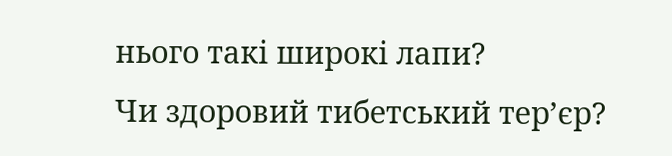нього такі широкі лапи?
Чи здоровий тибетський тер’єр?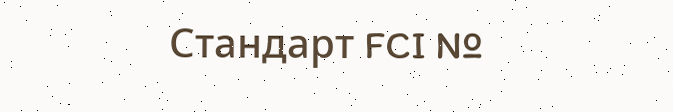Стандарт FCI №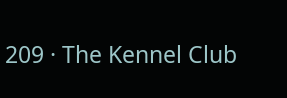209 · The Kennel Club